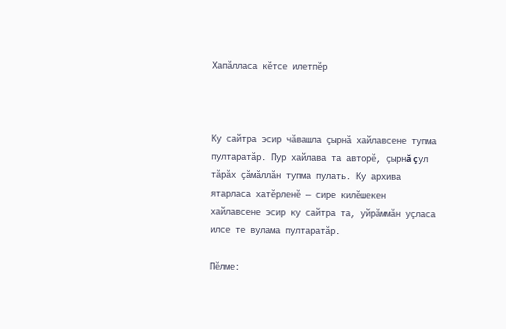Хапăлласа кĕтсе илетпĕр



Ку сайтра эсир чăвашла çырнă хайлавсене тупма пултаратăр. Пур хайлава та авторĕ, çырнă çул тăрăх çăмăллăн тупма пулать. Ку архива ятарласа хатĕрленĕ — сире килĕшекен хайлавсене эсир ку сайтра та, уйрăммăн уçласа илсе те вулама пултаратăр.

Пӗлме: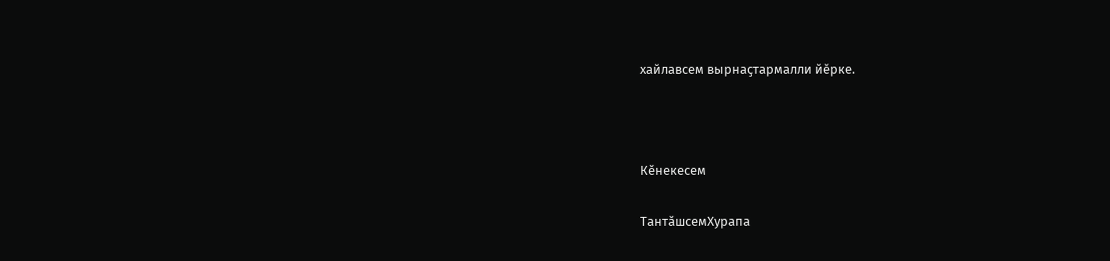хайлавсем вырнаҫтармалли йӗрке.



Кĕнекесем

ТантăшсемХурапа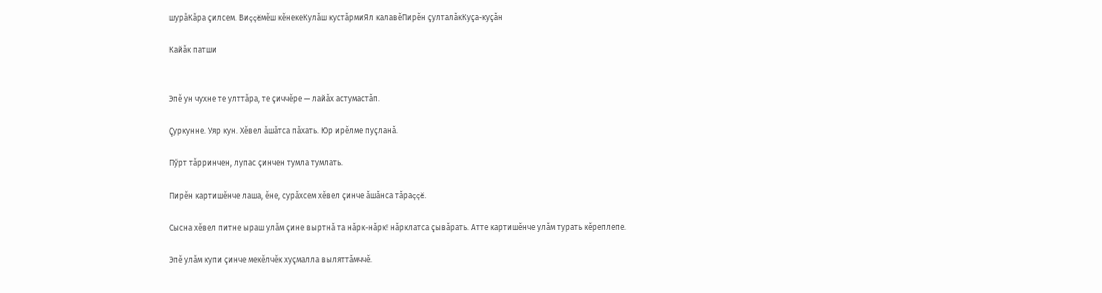шурăКăра çилсем. Виççĕмĕш кĕнекеКулăш кустăрмиЯл калавĕПирĕн çулталăкКуçа-куçăн

Кайăк патши


Эпĕ ун чухне те улттăра, те çиччĕре — лайăх астумастăп.

Çуркунне. Уяр кун. Хĕвел ăшăтса пăхать. Юр ирĕлме пуçланă.

Пӳрт тăрринчен, лупас çинчен тумла тумлать.

Пирĕн картишĕнче лаша, ĕне, сурăхсем хĕвел çинче ăшăнса тăраççĕ.

Сысна хĕвел питне ыраш улăм çине выртнă та нăрк-нăрк! нăрклатса çывăрать. Атте картишĕнче улăм турать кĕреплепе.

Эпĕ улăм купи çинче мекĕлчĕк хуçмалла выляттăмччĕ.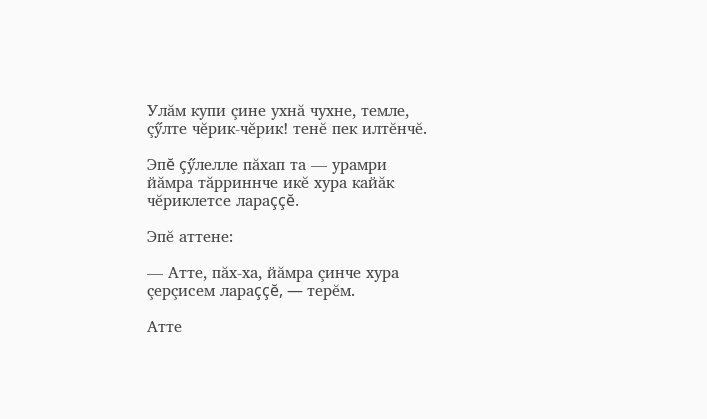Улăм купи çине ухнă чухне, темле, çӳлте чĕрик-чĕрик! тенĕ пек илтĕнчĕ.

Эпĕ çӳлелле пăхап та — урамри йăмра тăрриннче икĕ хура кайăк чĕриклетсе лараççĕ.

Эпĕ аттене:

— Атте, пăх-ха, йăмра çинче хура çерçисем лараççĕ, — терĕм.

Атте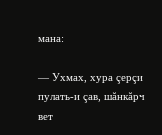мана:

— Ухмах, хура çерçи пулать-и çав, шăнкăрч вет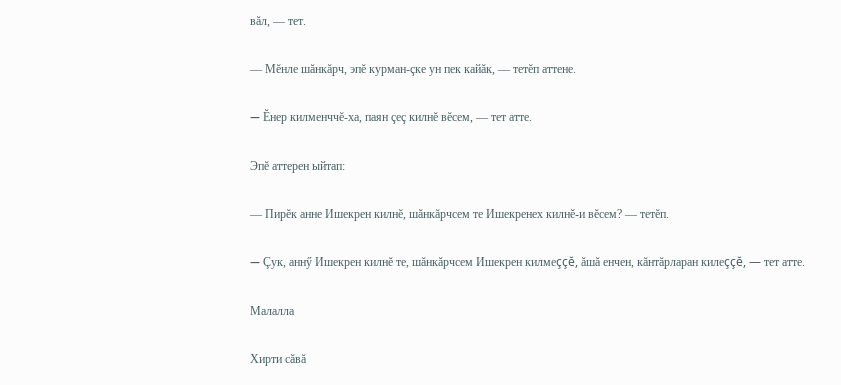вăл, — тет.

— Мĕнле шăнкăрч, эпĕ курман-çке ун пек кайăк, — тетĕп аттене.

— Ĕнер килменччĕ-ха, паян çеç килнĕ вĕсем, — тет атте.

Эпĕ аттерен ыйтап:

— Пирĕк анне Ишекрен килнĕ, шăнкăрчсем те Ишекренех килнĕ-и вĕсем? — тетĕп.

— Çук, аннӳ Ишекрен килнĕ те, шăнкăрчсем Ишекрен килмеççĕ, ăшă енчен, кăнтăрларан килеççĕ, — тет атте.

Малалла

Хирти сăвă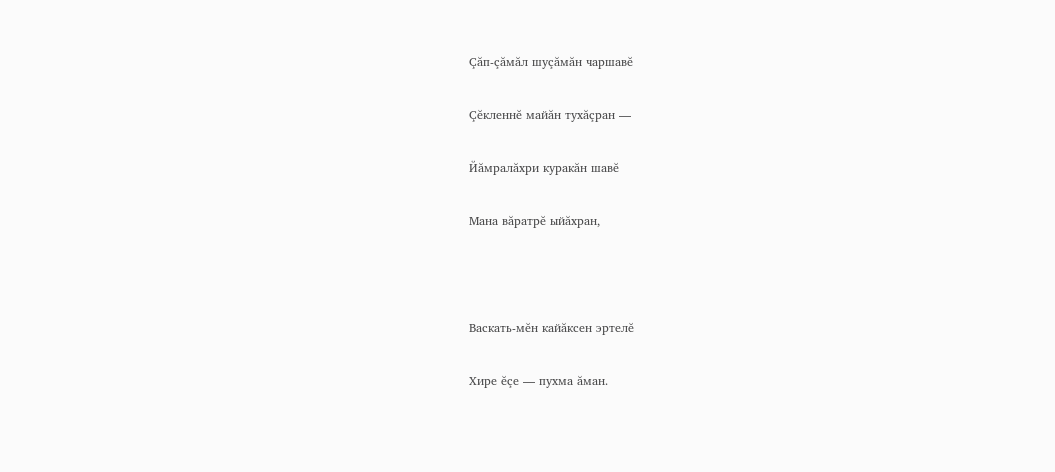Çăп-çăмăл шуçăмăн чаршавĕ

Çĕкленнĕ майăн тухăçран —

Йăмралăхри куракăн шавĕ

Мана вăратрĕ ыйăхран,



Васкать-мĕн кайăксен эртелĕ

Хире ĕçе — пухма ăман.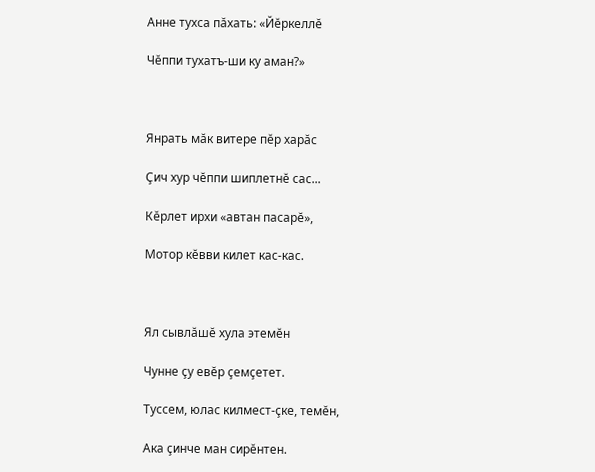Анне тухса пăхать: «Йĕркеллĕ

Чĕппи тухатъ-ши ку аман?»



Янрать мăк витере пĕр харăс

Çич хур чĕппи шиплетнĕ сас...

Кĕрлет ирхи «автан пасарĕ»,

Мотор кĕвви килет кас-кас.



Ял сывлăшĕ хула этемĕн

Чунне çу евĕр çемçетет.

Туссем, юлас килмест-çке, темĕн,

Ака çинче ман сирĕнтен.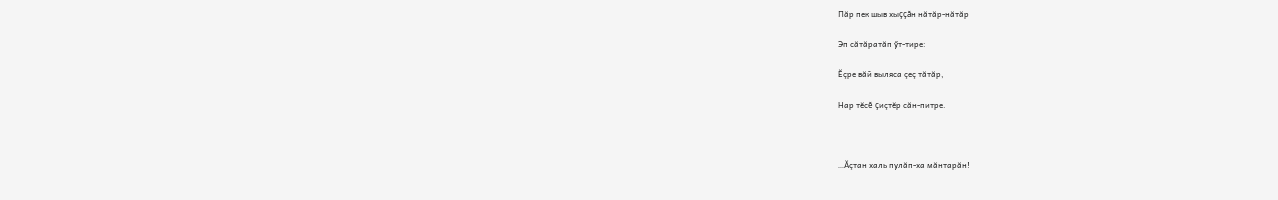Пăр пек шыв хыççăн нăтăр-нăтăр

Эп сăтăратăп ӳт-тире:

Ĕçре вăй выляса çеç тăтăр,

Нар тĕсĕ çиçтĕр сăн-питре.



...Ăçтан халь пулăп-ха мăнтарăн!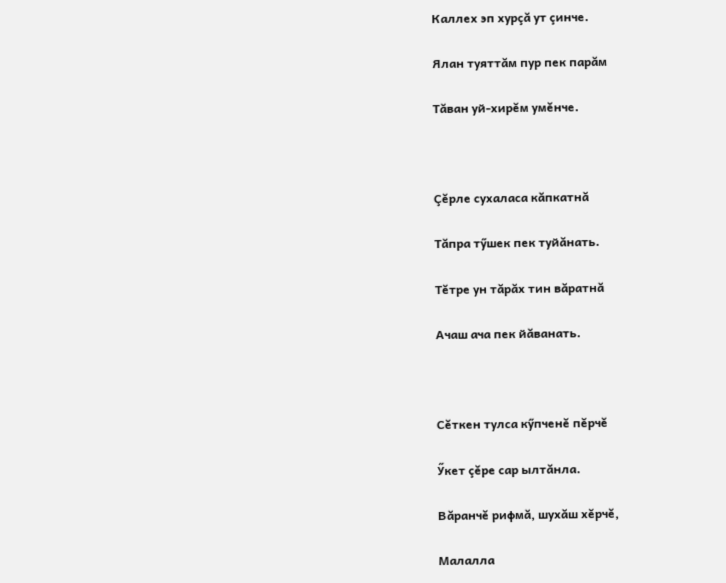Каллех эп хурçă ут çинче.

Ялан туяттăм пур пек парăм

Тăван уй-хирĕм умĕнче.



Çĕрле сухаласа кăпкатнă

Тăпра тӳшек пек туйăнать.

Тĕтре ун тăрăх тин вăратнă

Ачаш ача пек йăванать.



Сĕткен тулса кӳпченĕ пĕрчĕ

Ӳкет çĕре сар ылтăнла.

Вăранчĕ рифмă, шухăш хĕрчĕ,

Малалла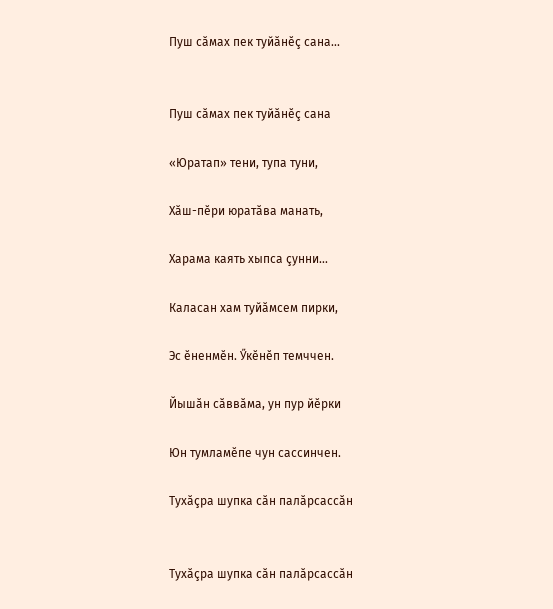Пуш сăмах пек туйăнĕç сана...


Пуш сăмах пек туйăнĕç сана

«Юратап» тени, тупа туни,

Хăш-пĕри юратăва манать,

Харама каять хыпса çунни...

Каласан хам туйăмсем пирки,

Эс ĕненмĕн. Ӳкĕнĕп темччен.

Йышăн сăввăма, ун пур йĕрки

Юн тумламĕпе чун сассинчен.

Тухăçра шупка сăн палăрсассăн


Тухăçра шупка сăн палăрсассăн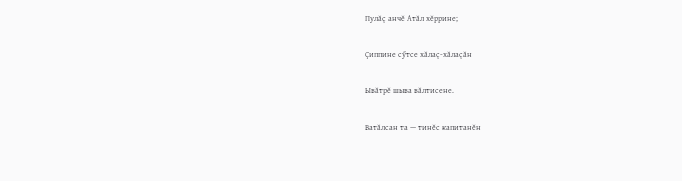Пулăç анчĕ Атăл хĕррине;

Çиппине сӳтсе хăлаç-хăлаçăн

Ывăтрĕ шыва вăлтисене.

Ватăлсан та — тинĕс капитанĕн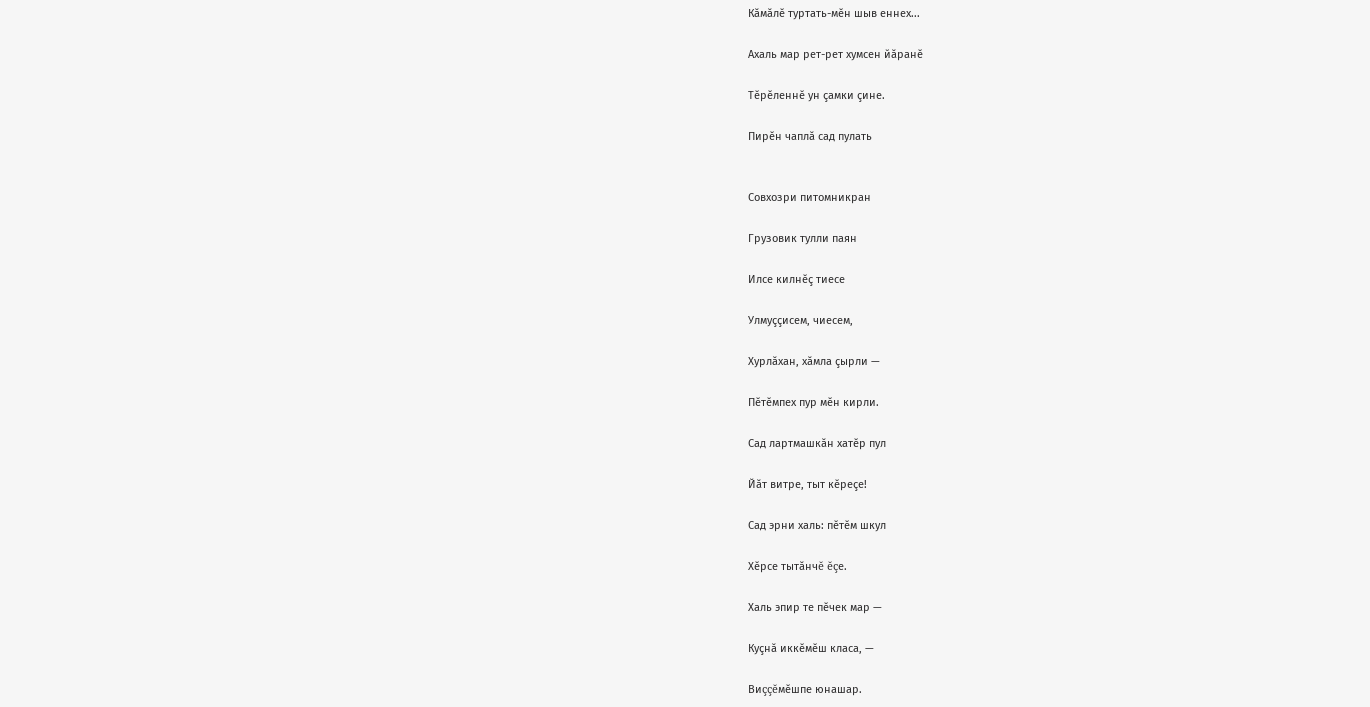Кăмăлĕ туртать-мĕн шыв еннех...

Ахаль мар рет-рет хумсен йăранĕ

Тĕрĕленнĕ ун çамки çине.

Пирĕн чаплă сад пулать


Совхозри питомникран

Грузовик тулли паян

Илсе килнĕç тиесе

Улмуççисем, чиесем,

Хурлăхан, хăмла çырли —

Пĕтĕмпех пур мĕн кирли.

Сад лартмашкăн хатĕр пул

Йăт витре, тыт кĕреçе!

Сад эрни халь: пĕтĕм шкул

Хĕрсе тытăнчĕ ĕçе.

Халь эпир те пĕчек мар —

Куçнă иккĕмĕш класа, —

Виççĕмĕшпе юнашар.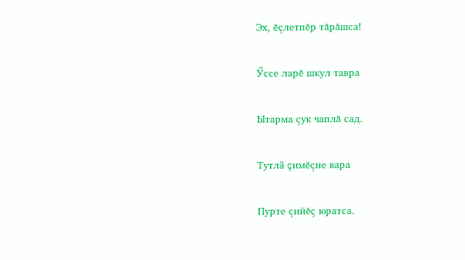Эх, ĕçлетпĕр тăрăшса!

Ӳссе ларĕ шкул тавра

Ытарма çук чаплă сад.

Тутлă çимĕçне вара

Пурте çийĕç юратса.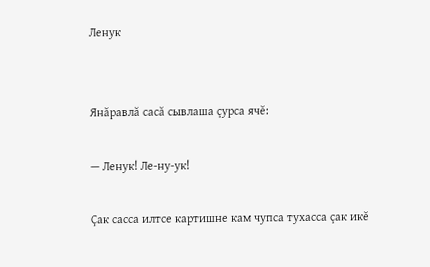Ленук


Янăравлă сасă сывлаша çурса ячĕ:

— Ленук! Ле-ну-ук!

Çак сасса илтсе картишне кам чупса тухасса çак икĕ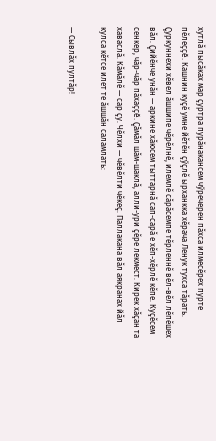хутлă пысăках мар çуртра пурăнакансем чӳречерен пăхса илмесĕрех пурте пĕлеççĕ. Кашнин куçĕ умне йĕтĕн çӳçлĕ ырханкка хĕрача Ленук тухса тăрать. Çуркуннехи хĕвел ăшшипе чĕрĕлнĕ, илемлĕ сăрăсемпе тĕрленнĕ вĕл-вĕл лĕпĕшех вăл. Çийĕнче унăн — аркине хăюсем тыттарнă сап-сарă е хĕп-хĕрлĕ кĕпе. Куçĕсем сенкер, чăр-чăр пăхаççĕ. Çăмăл шăм-шаклă, алли-ури çĕре лекмест. Кирек хăçан та хаваслă. Кăмăлĕ — сар çу. Чĕлхи — чĕвĕлти чĕкеç. Паллакана вăл аякранах йăл кулса кĕтсе илет те ăшшăн саламлать:

— Сывлăх пултăр!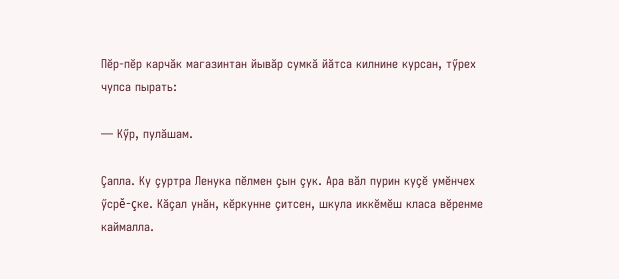Пĕр-пĕр карчăк магазинтан йывăр сумкă йăтса килнине курсан, тӳрех чупса пырать:

— Кӳр, пулăшам.

Çапла. Ку çуртра Ленука пĕлмен çын çук. Ара вăл пурин куçĕ умĕнчех ӳсрĕ-çке. Кăçал унăн, кĕркунне çитсен, шкула иккĕмĕш класа вĕренме каймалла.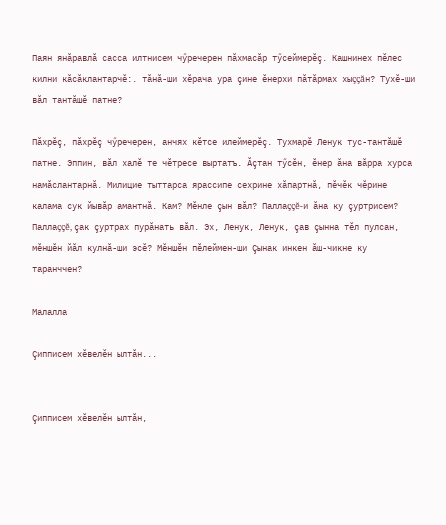Паян янăравлă сасса илтнисем чӳречерен пăхмасăр тӳсеймерĕç. Кашнинех пĕлес килни кăсăклантарчĕ:. тăнă-ши хĕрача ура çине ĕнерхи пăтăрмах хыççăн? Тухĕ-ши вăл тантăшĕ патне?

Пăхрĕç, пăхрĕç чӳречерен, анчях кĕтсе илеймерĕç. Тухмарĕ Ленук тус-тантăшĕ патне. Эппин, вăл халĕ те чĕтресе выртатъ. Ăçтан тӳсĕн, ĕнер ăна вăрра хурса намăслантарнă. Милицие тыттарса ярассипе сехрине хăпартнă, пĕчĕк чĕрине калама сук йывăр амантнă. Кам? Мĕнле çын вăл? Паллаççĕ-и ăна ку çуртрисем? Паллаççĕ, çак çуртрах пурăнать вăл. Эх, Ленук, Ленук, çав çынна тĕл пулсан, мĕншĕн йăл кулнă-ши эсĕ? Мĕншĕн пĕлеймен-ши Çынак инкен ăш-чикне ку таранччен?

Малалла

Çипписем хĕвелĕн ылтăн...


Çипписем хĕвелĕн ылтăн,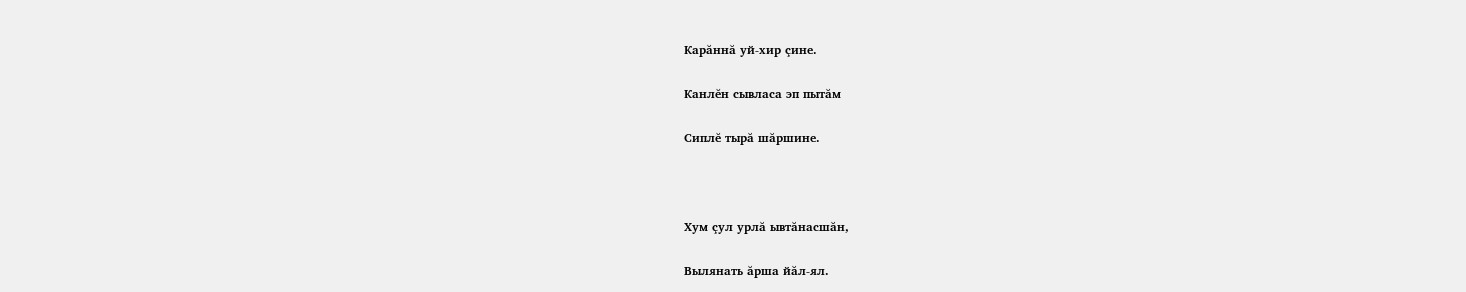Карăннă уй-хир çине.

Канлĕн сывласа эп пытăм

Сиплĕ тырă шăршине.



Хум çул урлă ывтăнасшăн,

Вылянать ăрша йăл-ял.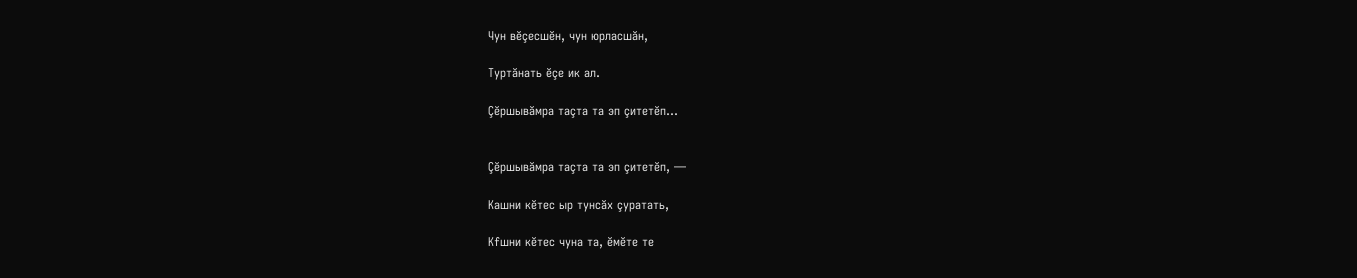Чун вĕçесшĕн, чун юрласшăн,

Туртăнать ĕçе ик ал.

Çĕршывăмра таçта та эп çитетĕп...


Çĕршывăмра таçта та эп çитетĕп, —

Кашни кĕтес ыр тунсăх çуратать,

Кfшни кĕтес чуна та, ĕмĕте те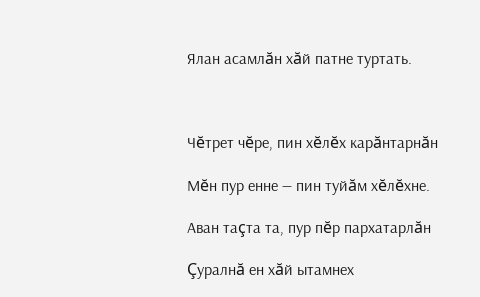Ялан асамлăн хăй патне туртать.



Чĕтрет чĕре, пин хĕлĕх карăнтарнăн

Мĕн пур енне — пин туйăм хĕлĕхне.

Аван таçта та, пур пĕр пархатарлăн

Çуралнă ен хăй ытамнех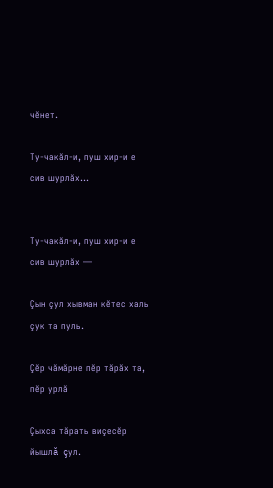чĕнет.

Ту-чакăл-и, пуш хир-и е сив шурлăх...


Ту-чакăл-и, пуш хир-и е сив шурлăх —

Çын çул хывман кĕтес халь çук та пуль.

Çĕр чăмăрне пĕр тăрăх та, пĕр урлă

Çыхса тăрать виçесĕр йышлă çул.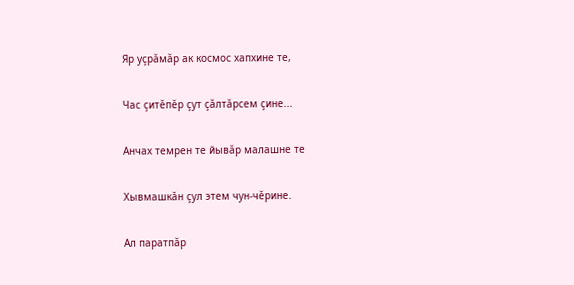Яр уçрăмăр ак космос хапхине те,

Час çитĕпĕр çут çăлтăрсем çине...

Анчах темрен те йывăр малашне те

Хывмашкăн çул этем чун-чĕрине.

Ал паратпăр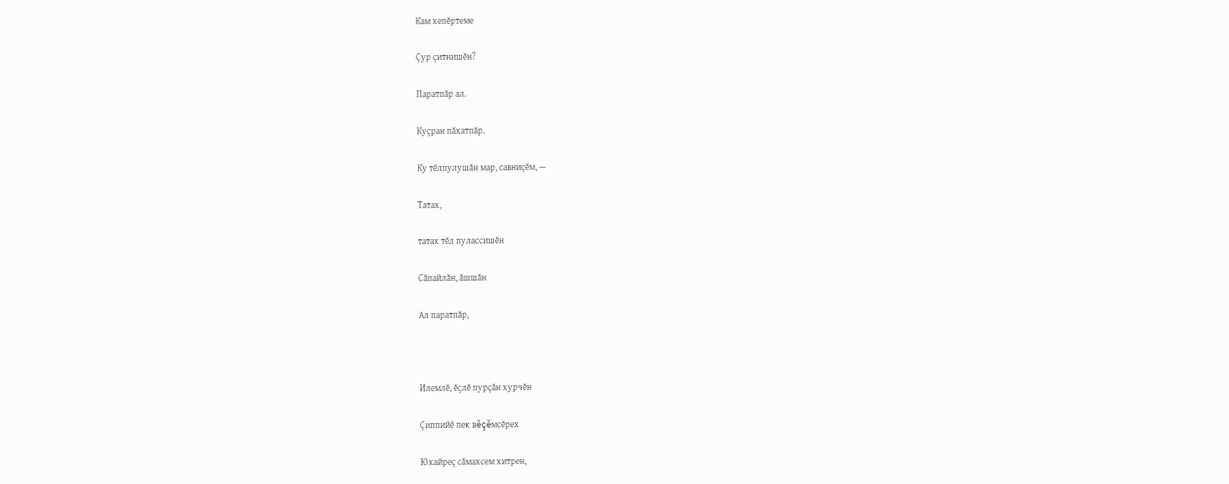Кам хепĕртеме

Çур çитнишĕн?

Паратпăр ал.

Куçран пăхатпăр.

Ку тĕлпулушăн мар, савниçĕм, —

Татах,

татах тĕл пулассишĕн

Сăпайлăн, ăшшăн

Ал паратпăр,



Илемлĕ, ĕçлĕ пурçăн хурчĕн

Çиппийĕ пек вĕçĕмсĕрех

Юхайреç сăмахсем хитрен,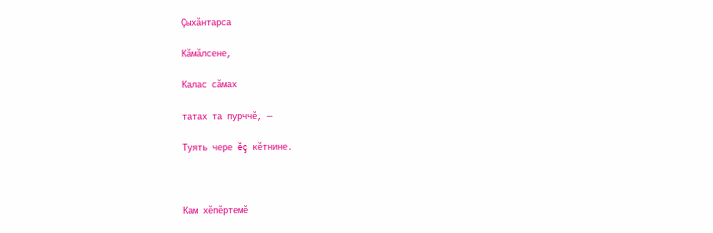Çыхăнтарса

Кăмăлсене,

Калас сăмах

татах та пурччĕ, —

Туять чере ĕç кĕтнине.



Кам хĕпĕртемĕ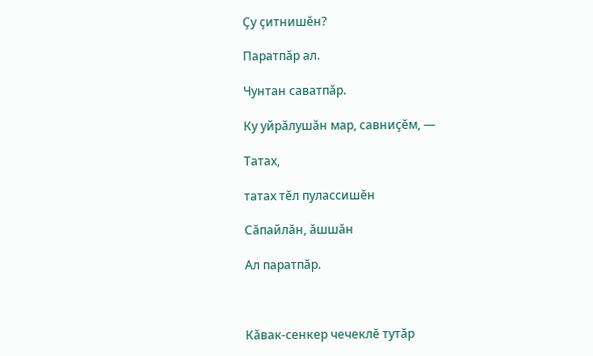Çу çитнишĕн?

Паратпăр ал.

Чунтан саватпăр.

Ку уйрăлушăн мар, савниçĕм, —

Татах,

татах тĕл пулассишĕн

Сăпайлăн, ăшшăн

Ал паратпăр.



Кăвак-сенкер чечеклĕ тутăр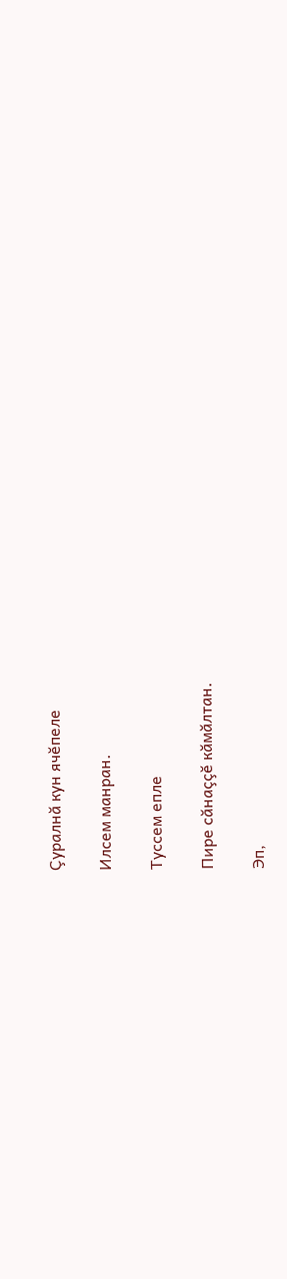Çуралнă кун ячĕпеле

Илсем манран.

Туссем епле

Пире сăнаççĕ кăмăлтан.

Эп,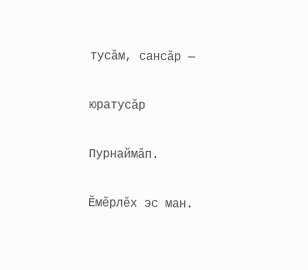тусăм, сансăр —

юратусăр

Пурнаймăп.

Ĕмĕрлĕх эс ман.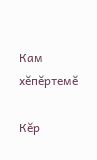Кам хĕпĕртемĕ

Кĕр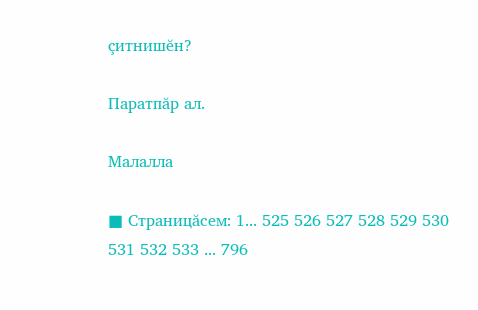çитнишĕн?

Паратпăр ал.

Малалла

■ Страницăсем: 1... 525 526 527 528 529 530 531 532 533 ... 796